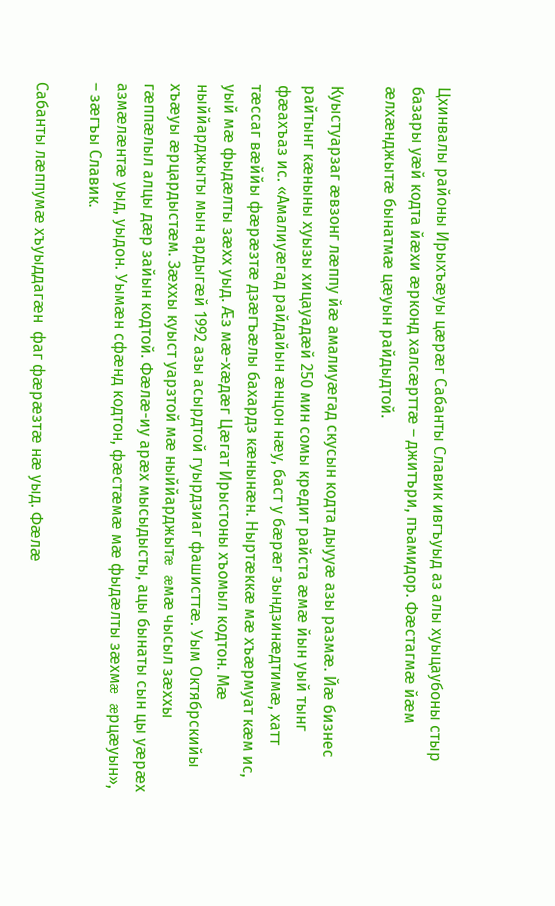Цхинвалы районы Ирыхъæуы цæрæг Сабанты Славик ивгъуыд аз алы хуыцаубоны стыр базары уæй кодта йæхи æрконд халсæрттæ – джитъри, пъамидор. Фæстагмæ йæм æлхæнджытæ бынатмæ цæуын райдыдтой.

Куыстуарзаг æвзонг лæппу йæ амалиуæгад скусын кодта дыууæ азы размæ. Йæ бизнес райтынг кæныны хуызы хицауадæй 250 мин сомы кредит райста æмæ йын уый тынг фæахъаз ис. «Амалиуæгад райдайын æнцон нæу, баст у бæрæг зындзинæдтимæ, хатт тæссаг вæййы фæрæзтæ дзæгъæлы бахардз кæнынæн. Ныртæккæ мæ хъæрмуат кæм ис, уый мæ фыдæлты зæхх уыд. Æз мæ-хæдæг Цæгат Ирыстоны хъомыл кодтон. Мæ ныййарджыты мын ардыгæй 1992 азы асырдтой гуырдзиаг фашисттæ. Уым Октябрскийы хъæуы æрцардыстæм. Зæххы куыст уарзтой мæ ныййарджытæ æмæ чысыл зæххы гæппæлыл алцы дæр зайын кодтой. Фæлæ-иу арæх мысыдысты, ацы бынаты сын цы уæрæх азмæлæнтæ уыд, уыдон. Уымæн сфæнд кодтон, фæстæмæ мæ фыдæлты зæхмæ æрцæуын», – зæгъы Славик.

Сабанты лæппумæ хъуыддагæн  фаг фæрæзтæ нæ уыд. Фæлæ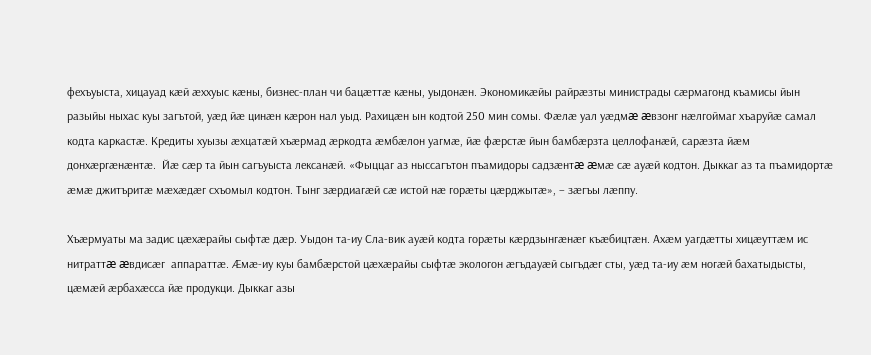фехъуыста, хицауад кæй æххуыс кæны, бизнес-план чи бацæттæ кæны, уыдонæн. Экономикæйы райрæзты министрады сæрмагонд къамисы йын разыйы ныхас куы загътой, уæд йæ цинæн кæрон нал уыд. Рахицæн ын кодтой 250 мин сомы. Фæлæ уал уæдмæ æвзонг нæлгоймаг хъаруйæ самал кодта каркастæ. Кредиты хуызы æхцатæй хъæрмад æркодта æмбæлон уагмæ, йæ фæрстæ йын бамбæрзта целлофанæй, сарæзта йæм донхæргæнæнтæ.  Йæ сæр та йын сагъуыста лексанæй. «Фыццаг аз ныссагътон пъамидоры садзæнтæ æмæ сæ ауæй кодтон. Дыккаг аз та пъамидортæ æмæ джитъритæ мæхæдæг схъомыл кодтон. Тынг зæрдиагæй сæ истой нæ горæты цæрджытæ», – зæгъы лæппу.

Хъæрмуаты ма задис цæхæрайы сыфтæ дæр. Уыдон та-иу Сла-вик ауæй кодта горæты кæрдзынгæнæг къæбицтæн. Ахæм уагдæтты хицæуттæм ис нитраттæ æвдисæг  аппараттæ. Æмæ-иу куы бамбæрстой цæхæрайы сыфтæ экологон æгъдауæй сыгъдæг сты, уæд та-иу æм ногæй бахатыдысты, цæмæй æрбахæсса йæ продукци. Дыккаг азы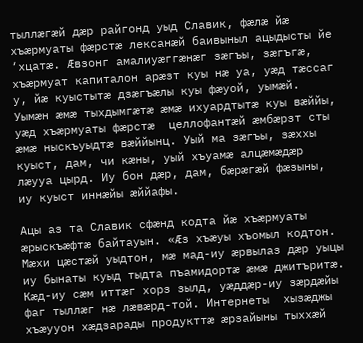тыллæгæй дæр райгонд уыд Славик, фæлæ йæ хъæрмуаты фæрстæ лексанæй баивыныл ацыдысты йе ‘хцатæ. Æвзонг амалиуæггæнæг зæгъы, зæгъгæ, хъæрмуат капиталон арæзт куы нæ уа, уæд тæссаг у, йæ куыстытæ дзæгъæлы куы фæуой, уымæй. Уымæн æмæ тыхдымгæтæ æмæ ихуардтытæ куы вæййы, уæд хъæрмуаты фæрстæ  целлофантæй æмбæрзт сты æмæ ныскъуыдтæ вæййынц. Уый ма зæгъы, зæххы куыст, дам, чи кæны, уый хъуамæ алцæмæдæр лæууа цырд. Иу бон дæр, дам, бæрæгæй фæзыны, иу куыст иннæйы æййафы.

Ацы аз та Славик сфæнд кодта йæ хъæрмуаты æрыскъæфтæ байтауын. «Æз хъæуы хъомыл кодтон. Мæхи цæстæй уыдтон, мæ мад-иу æрвылаз дæр уыцы иу бынаты куыд тыдта пъамидортæ æмæ джитъритæ. Кæд-иу сæм иттæг хорз зылд, уæддæр-иу зæрдæйы фаг тыллæг нæ лæвæрд-той. Интернеты  хызæджы хъæууон хæдзарады продукттæ æрзайыны тыххæй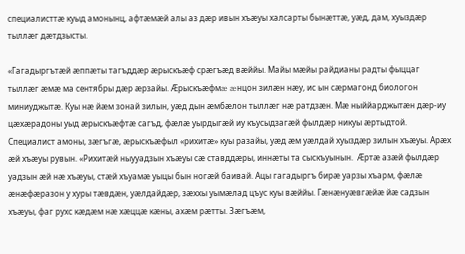специалисттæ куыд амонынц, афтæмæй алы аз дæр ивын хъæуы халсарты бынæттæ, уæд, дам, хуыздæр тыллæг дæтдзысты.

«Гагадыргътæй æппæты тагъддæр æрыскъæф срæгъæд вæййы. Майы мæйы райдианы радты фыццаг тыллæг æмæ ма сентябры дæр æрзайы. Æрыскъæфмæ æнцон зилæн нæу, ис ын сæрмагонд биологон миниуджытæ. Куы нæ йæм зонай зилын, уæд дын æмбæлон тыллæг нæ ратдзæн. Мæ ныййарджытæн дæр-иу цæхæрадоны уыд æрыскъæфтæ сагъд, фæлæ уырдыгæй иу къусыдзагæй фылдæр никуы æртыдтой. Специалист амоны, зæгъгæ, æрыскъæфыл «рихитæ» куы разайы, уæд æм уæлдай хуыздæр зилын хъæуы. Арæх æй хъæуы рувын. «Рихитæй ныууадзын хъæуы сæ ставддæры, иннæты та сыскъуынын.  Æртæ азæй фылдæр уадзын æй нæ хъæуы, стæй хъуамæ уыцы бын ногæй баивай. Ацы гагадыргъ бирæ уарзы хъарм, фæлæ æнæфæразон у хуры тæвдæн, уæлдайдæр, зæххы уымæлад цъус куы вæййы. Гæнæнуæвгæйæ йæ садзын хъæуы, фаг рухс кæдæм нæ хæццæ кæны, ахæм рæтты. Зæгъæм,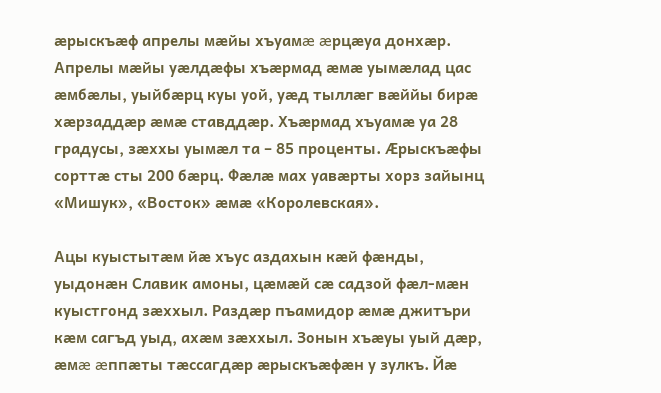æрыскъæф апрелы мæйы хъуамæ æрцæуа донхæр. Апрелы мæйы уæлдæфы хъæрмад æмæ уымæлад цас æмбæлы, уыйбæрц куы уой, уæд тыллæг вæййы бирæ хæрзаддæр æмæ ставддæр. Хъæрмад хъуамæ уа 28 градусы, зæххы уымæл та – 85 проценты. Æрыскъæфы сорттæ сты 200 бæрц. Фæлæ мах уавæрты хорз зайынц «Мишук», «Восток» æмæ «Королевская».

Ацы куыстытæм йæ хъус аздахын кæй фæнды, уыдонæн Славик амоны, цæмæй сæ садзой фæл-мæн куыстгонд зæххыл. Раздæр пъамидор æмæ джитъри кæм сагъд уыд, ахæм зæххыл. Зонын хъæуы уый дæр, æмæ æппæты тæссагдæр æрыскъæфæн у зулкъ. Йæ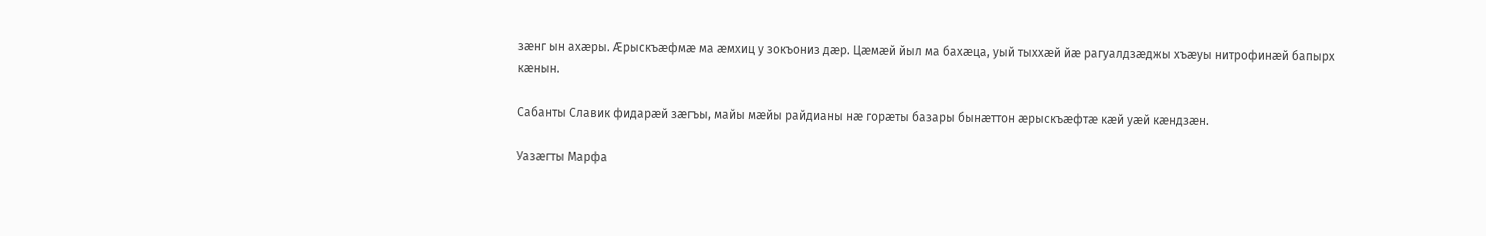зæнг ын ахæры. Æрыскъæфмæ ма æмхиц у зокъониз дæр. Цæмæй йыл ма бахæца, уый тыххæй йæ рагуалдзæджы хъæуы нитрофинæй бапырх кæнын.

Сабанты Славик фидарæй зæгъы, майы мæйы райдианы нæ горæты базары бынæттон æрыскъæфтæ кæй уæй кæндзæн.

Уазæгты Марфа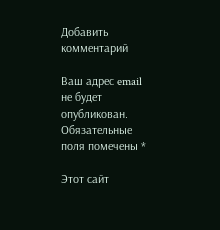Добавить комментарий

Ваш адрес email не будет опубликован. Обязательные поля помечены *

Этот сайт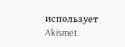использует Akismet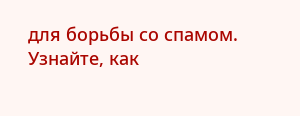для борьбы со спамом. Узнайте, как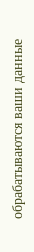обрабатываются ваши данные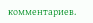комментариев.